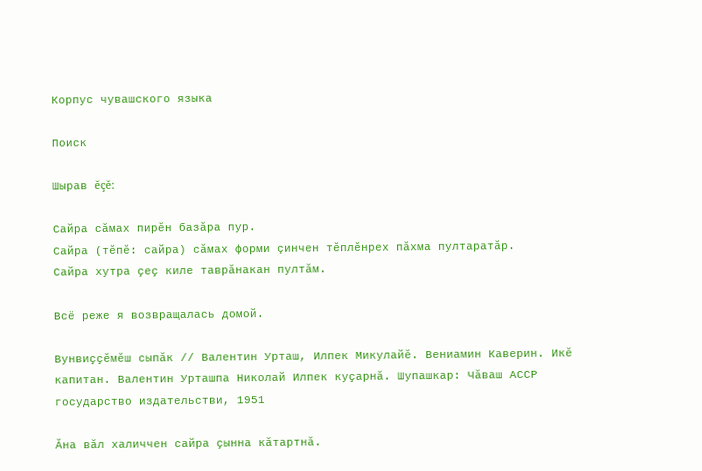Корпус чувашского языка

Поиск

Шырав ĕçĕ:

Сайра сăмах пирĕн базăра пур.
Сайра (тĕпĕ: сайра) сăмах форми çинчен тĕплĕнрех пăхма пултаратăр.
Сайра хутра ҫеҫ киле таврӑнакан пултӑм.

Всё реже я возвращалась домой.

Вунвиҫҫӗмӗш сыпӑк // Валентин Урташ, Илпек Микулайӗ. Вениамин Каверин. Икӗ капитан. Валентин Урташпа Николай Илпек куҫарнӑ. Шупашкар: Чӑваш АССР государство издательстви, 1951

Ӑна вӑл халиччен сайра ҫынна кӑтартнӑ.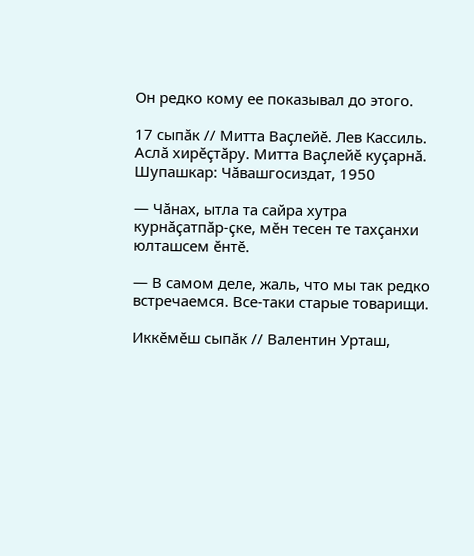Он редко кому ее показывал до этого.

17 сыпӑк // Митта Ваҫлейӗ. Лев Кассиль. Аслӑ хирӗҫтӑру. Митта Ваҫлейӗ куҫарнӑ. Шупашкар: Чӑвашгосиздат, 1950

— Чӑнах, ытла та сайра хутра курнӑҫатпӑр-ҫке, мӗн тесен те тахҫанхи юлташсем ӗнтӗ.

— В самом деле, жаль, что мы так редко встречаемся. Все-таки старые товарищи.

Иккӗмӗш сыпӑк // Валентин Урташ,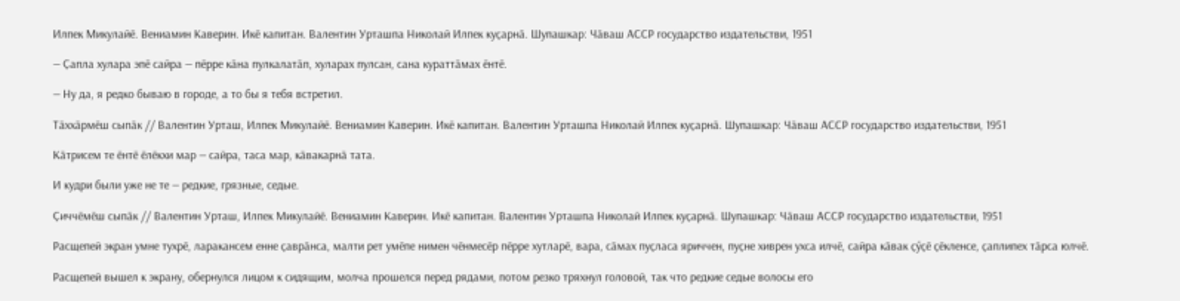Илпек Микулайӗ. Вениамин Каверин. Икӗ капитан. Валентин Урташпа Николай Илпек куҫарнӑ. Шупашкар: Чӑваш АССР государство издательстви, 1951

— Ҫапла хулара эпӗ сайра — пӗрре кӑна пулкалатӑп, хуларах пулсан, сана кураттӑмах ӗнтӗ.

— Ну да, я редко бываю в городе, а то бы я тебя встретил.

Тӑххӑрмӗш сыпӑк // Валентин Урташ, Илпек Микулайӗ. Вениамин Каверин. Икӗ капитан. Валентин Урташпа Николай Илпек куҫарнӑ. Шупашкар: Чӑваш АССР государство издательстви, 1951

Кӑтрисем те ӗнтӗ ӗлӗкхи мар — сайра, таса мар, кӑвакарнӑ тата.

И кудри были уже не те — редкие, грязные, седые.

Ҫиччӗмӗш сыпӑк // Валентин Урташ, Илпек Микулайӗ. Вениамин Каверин. Икӗ капитан. Валентин Урташпа Николай Илпек куҫарнӑ. Шупашкар: Чӑваш АССР государство издательстви, 1951

Расщепей экран умне тухрӗ, ларакансем енне ҫаврӑнса, малти рет умӗпе нимен чӗнмесӗр пӗрре хутларӗ, вара, сӑмах пуҫласа яриччен, пуҫне хиврен ухса илчӗ, сайра кӑвак ҫӳҫӗ ҫӗкленсе, ҫаплипех тӑрса юлчӗ.

Расщепей вышел к экрану, обернулся лицом к сидящим, молча прошелся перед рядами, потом резко тряхнул головой, так что редкие седые волосы его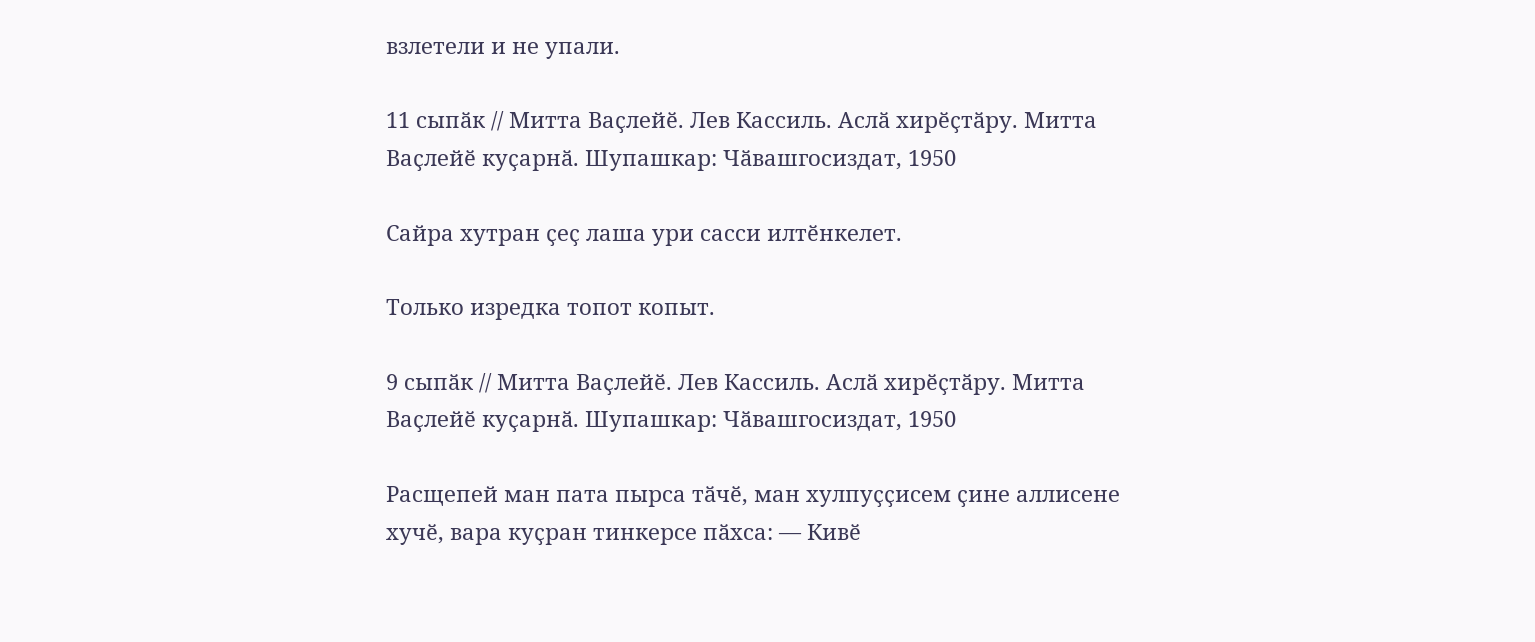взлетели и не упали.

11 сыпӑк // Митта Ваҫлейӗ. Лев Кассиль. Аслӑ хирӗҫтӑру. Митта Ваҫлейӗ куҫарнӑ. Шупашкар: Чӑвашгосиздат, 1950

Сайра хутран ҫеҫ лаша ури сасси илтӗнкелет.

Только изредка топот копыт.

9 сыпӑк // Митта Ваҫлейӗ. Лев Кассиль. Аслӑ хирӗҫтӑру. Митта Ваҫлейӗ куҫарнӑ. Шупашкар: Чӑвашгосиздат, 1950

Расщепей ман пата пырса тӑчӗ, ман хулпуҫҫисем ҫине аллисене хучӗ, вара куҫран тинкерсе пӑхса: — Кивӗ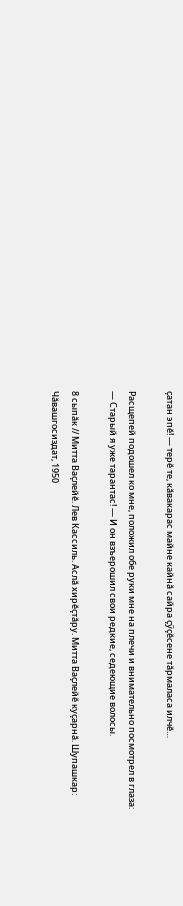ҫатан эпӗ! — терӗ те, кӑвакарас майне кайнӑ сайра ҫӳҫӗсене тӑрмаласа илчӗ…

Расщепей подошел ко мне, положил обе руки мне на плечи и внимательно посмотрел в глаза: — Старый я уже тарантас! — И он взъерошил свои редкие, седеющие волосы.

8 сыпӑк // Митта Ваҫлейӗ. Лев Кассиль. Аслӑ хирӗҫтӑру. Митта Ваҫлейӗ куҫарнӑ. Шупашкар: Чӑвашгосиздат, 1950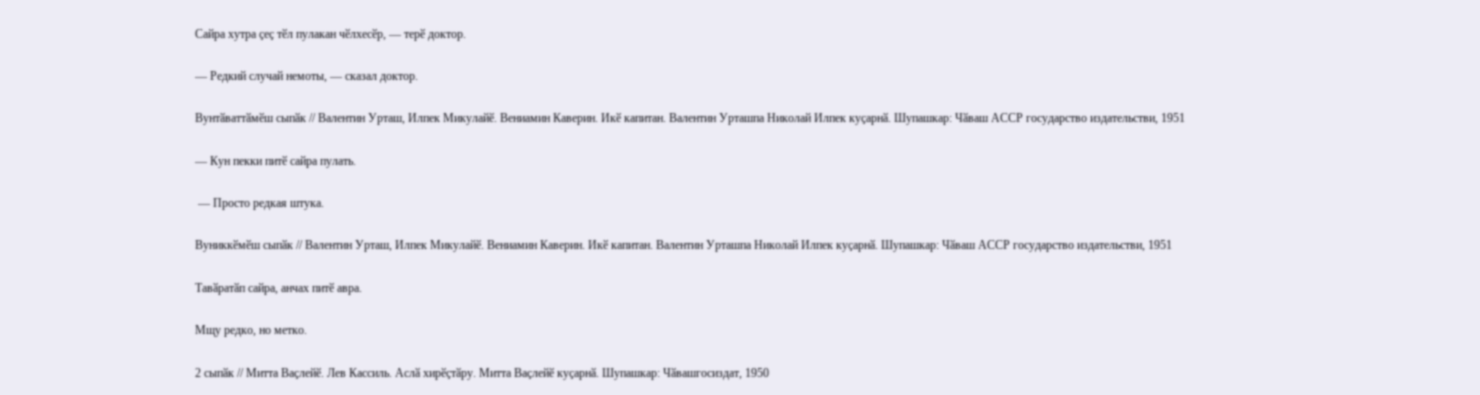Сайра хутра ҫеҫ тӗл пулакан чӗлхесӗр, — терӗ доктор.

— Редкий случай немоты, — сказал доктор.

Вунтӑваттӑмӗш сыпӑк // Валентин Урташ, Илпек Микулайӗ. Вениамин Каверин. Икӗ капитан. Валентин Урташпа Николай Илпек куҫарнӑ. Шупашкар: Чӑваш АССР государство издательстви, 1951

— Кун пекки питӗ сайра пулать.

 — Просто редкая штука.

Вуниккӗмӗш сыпӑк // Валентин Урташ, Илпек Микулайӗ. Вениамин Каверин. Икӗ капитан. Валентин Урташпа Николай Илпек куҫарнӑ. Шупашкар: Чӑваш АССР государство издательстви, 1951

Тавӑратӑп сайра, анчах питӗ авра.

Мщу редко, но метко.

2 сыпӑк // Митта Ваҫлейӗ. Лев Кассиль. Аслӑ хирӗҫтӑру. Митта Ваҫлейӗ куҫарнӑ. Шупашкар: Чӑвашгосиздат, 1950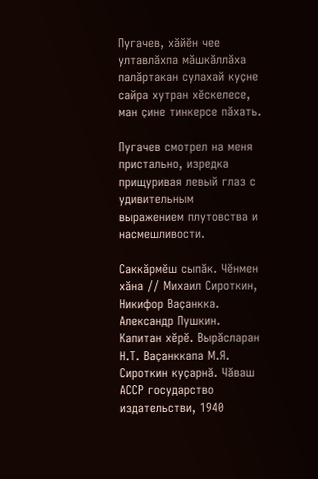Пугачев, хӑйӗн чее ултавлӑхпа мӑшкӑллӑха палӑртакан сулахай куҫне сайра хутран хӗскелесе, ман ҫине тинкерсе пӑхать.

Пугачев смотрел на меня пристально, изредка прищуривая левый глаз с удивительным выражением плутовства и насмешливости.

Саккӑрмӗш сыпӑк. Чӗнмен хӑна // Михаил Сироткин, Никифор Ваҫанкка. Александр Пушкин. Капитан хӗрӗ. Вырӑсларан Н.Т. Ваҫанккапа М.Я. Сироткин куҫарнӑ. Чӑваш АССР государство издательстви, 1940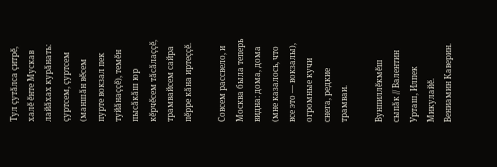Тул ҫутӑлса ҫитрӗ, халӗ ӗнте Мускав лайӑхах курӑнать: ҫуртсем, ҫуртсем (маншӑн вӗсем пурте вокзал пек туйӑнаҫҫӗ), темӗн пысӑкӑш юр кӗрчӗсем тӑсӑлаҫҫӗ, трамвайсем сайра пӗрре кӑна иртеҫҫӗ.

Совсем рассвело, и Москва была теперь видна: дома, дома (мне казалось, что все это — вокзалы), огромные кучи снега, редкие трамваи.

Вунпиллӗкмӗш сыпӑк // Валентин Урташ, Илпек Микулайӗ. Вениамин Каверин.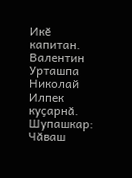Икӗ капитан. Валентин Урташпа Николай Илпек куҫарнӑ. Шупашкар: Чӑваш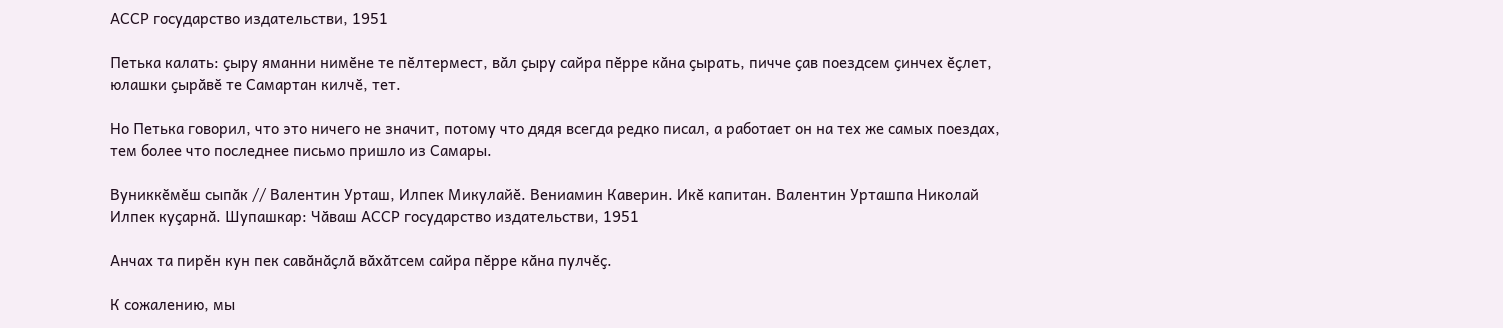АССР государство издательстви, 1951

Петька калать: ҫыру яманни нимӗне те пӗлтермест, вӑл ҫыру сайра пӗрре кӑна ҫырать, пичче ҫав поездсем ҫинчех ӗҫлет, юлашки ҫырӑвӗ те Самартан килчӗ, тет.

Но Петька говорил, что это ничего не значит, потому что дядя всегда редко писал, а работает он на тех же самых поездах, тем более что последнее письмо пришло из Самары.

Вуниккӗмӗш сыпӑк // Валентин Урташ, Илпек Микулайӗ. Вениамин Каверин. Икӗ капитан. Валентин Урташпа Николай Илпек куҫарнӑ. Шупашкар: Чӑваш АССР государство издательстви, 1951

Анчах та пирӗн кун пек савӑнӑҫлӑ вӑхӑтсем сайра пӗрре кӑна пулчӗҫ.

К сожалению, мы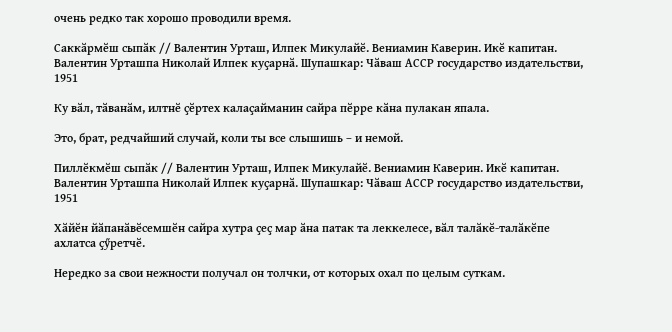очень редко так хорошо проводили время.

Саккӑрмӗш сыпӑк // Валентин Урташ, Илпек Микулайӗ. Вениамин Каверин. Икӗ капитан. Валентин Урташпа Николай Илпек куҫарнӑ. Шупашкар: Чӑваш АССР государство издательстви, 1951

Ку вӑл, тӑванӑм, илтнӗ ҫӗртех калаҫайманин сайра пӗрре кӑна пулакан япала.

Это, брат, редчайший случай, коли ты все слышишь – и немой.

Пиллӗкмӗш сыпӑк // Валентин Урташ, Илпек Микулайӗ. Вениамин Каверин. Икӗ капитан. Валентин Урташпа Николай Илпек куҫарнӑ. Шупашкар: Чӑваш АССР государство издательстви, 1951

Хӑйӗн йӑпанӑвӗсемшӗн сайра хутра ҫеҫ мар ӑна патак та леккелесе, вӑл талӑкӗ-талӑкӗпе ахлатса ҫӳретчӗ.

Нередко за свои нежности получал он толчки, от которых охал по целым суткам.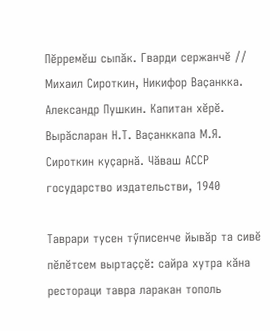Пӗрремӗш сыпӑк. Гварди сержанчӗ // Михаил Сироткин, Никифор Ваҫанкка. Александр Пушкин. Капитан хӗрӗ. Вырӑсларан Н.Т. Ваҫанккапа М.Я. Сироткин куҫарнӑ. Чӑваш АССР государство издательстви, 1940

Таврари тусен тӳписенче йывӑр та сивӗ пӗлӗтсем выртаҫҫӗ: сайра хутра кӑна рестораци тавра ларакан тополь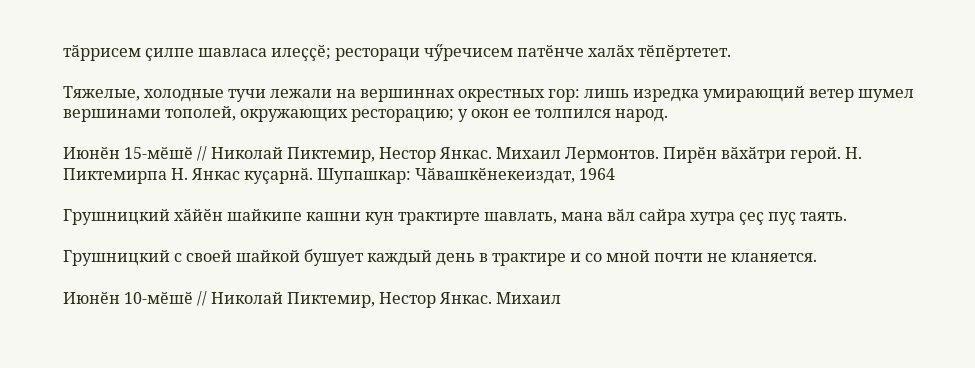тӑррисем ҫилпе шавласа илеҫҫӗ; рестораци чӳречисем патӗнче халӑх тӗпӗртетет.

Тяжелые, холодные тучи лежали на вершиннах окрестных гор: лишь изредка умирающий ветер шумел вершинами тополей, окружающих ресторацию; у окон ее толпился народ.

Июнӗн 15-мӗшӗ // Николай Пиктемир, Нестор Янкас. Михаил Лермонтов. Пирӗн вӑхӑтри герой. Н. Пиктемирпа Н. Янкас куҫарнӑ. Шупашкар: Чӑвашкӗнекеиздат, 1964

Грушницкий хӑйӗн шайкипе кашни кун трактирте шавлать, мана вӑл сайра хутра ҫеҫ пуҫ таять.

Грушницкий с своей шайкой бушует каждый день в трактире и со мной почти не кланяется.

Июнӗн 10-мӗшӗ // Николай Пиктемир, Нестор Янкас. Михаил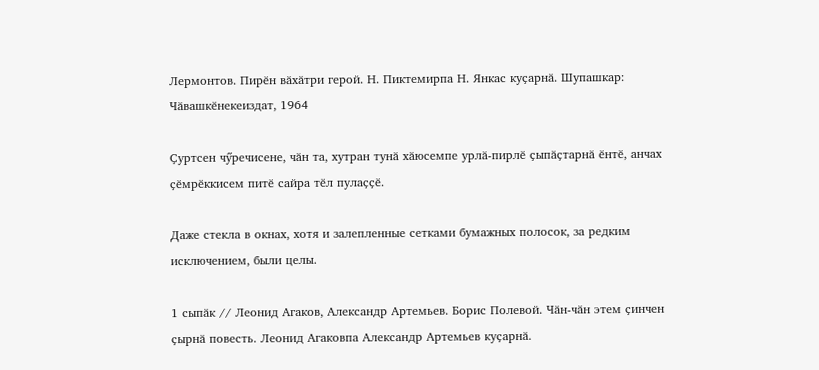Лермонтов. Пирӗн вӑхӑтри герой. Н. Пиктемирпа Н. Янкас куҫарнӑ. Шупашкар: Чӑвашкӗнекеиздат, 1964

Ҫуртсен чӳречисене, чӑн та, хутран тунӑ хӑюсемпе урлӑ-пирлӗ ҫыпӑҫтарнӑ ӗнтӗ, анчах ҫӗмрӗккисем питӗ сайра тӗл пулаҫҫӗ.

Даже стекла в окнах, хотя и залепленные сетками бумажных полосок, за редким исключением, были целы.

1 сыпӑк // Леонид Агаков, Александр Артемьев. Борис Полевой. Чӑн-чӑн этем ҫинчен ҫырнӑ повесть. Леонид Агаковпа Александр Артемьев куҫарнӑ.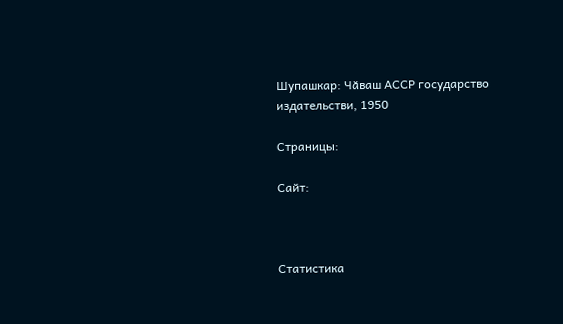Шупашкар: Чӑваш АССР государство издательстви, 1950

Страницы:

Сайт:



Статистика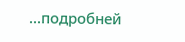...подробней